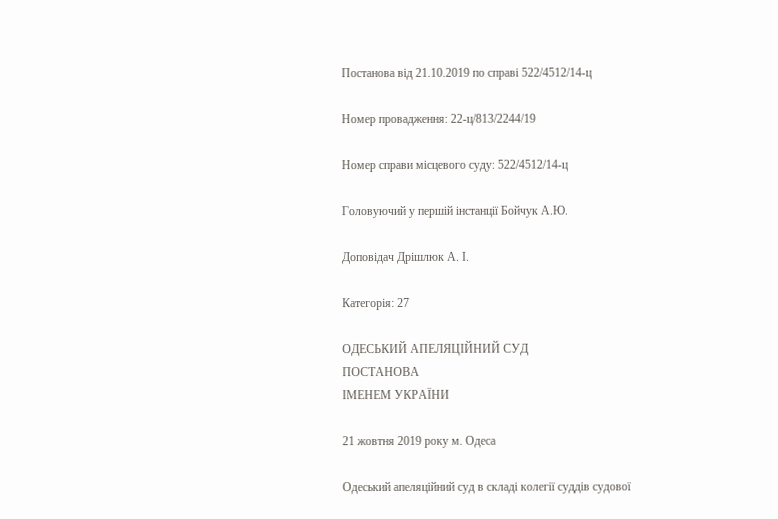Постанова від 21.10.2019 по справі 522/4512/14-ц

Номер провадження: 22-ц/813/2244/19

Номер справи місцевого суду: 522/4512/14-ц

Головуючий у першій інстанції Бойчук А.Ю.

Доповідач Дрішлюк А. І.

Категорія: 27

ОДЕСЬКИЙ АПЕЛЯЦІЙНИЙ СУД
ПОСТАНОВА
ІМЕНЕМ УКРАЇНИ

21 жовтня 2019 року м. Одеса

Одеський апеляційний суд в складі колегії суддів судової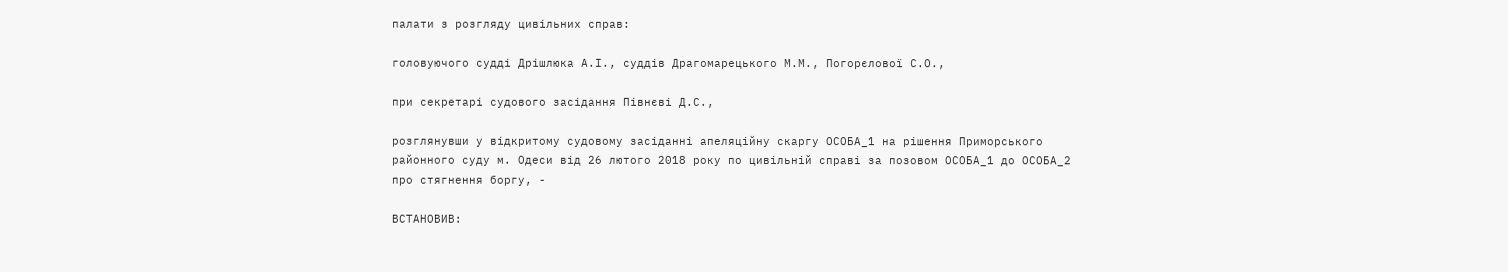палати з розгляду цивільних справ:

головуючого судді Дрішлюка А.І., суддів Драгомарецького М.М., Погорєлової С.О.,

при секретарі судового засідання Півнєві Д.С.,

розглянувши у відкритому судовому засіданні апеляційну скаргу ОСОБА_1 на рішення Приморського районного суду м. Одеси від 26 лютого 2018 року по цивільній справі за позовом ОСОБА_1 до ОСОБА_2 про стягнення боргу, -

ВСТАНОВИВ: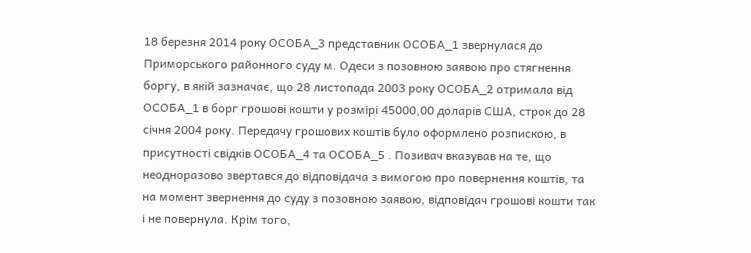18 березня 2014 року ОСОБА_3 представник ОСОБА_1 звернулася до Приморського районного суду м. Одеси з позовною заявою про стягнення боргу, в якій зазначає, що 28 листопада 2003 року ОСОБА_2 отримала від ОСОБА_1 в борг грошові кошти у розмірі 45000,00 доларів США, строк до 28 січня 2004 року. Передачу грошових коштів було оформлено розпискою, в присутності свідків ОСОБА_4 та ОСОБА_5 . Позивач вказував на те, що неодноразово звертався до відповідача з вимогою про повернення коштів, та на момент звернення до суду з позовною заявою, відповідач грошові кошти так і не повернула. Крім того,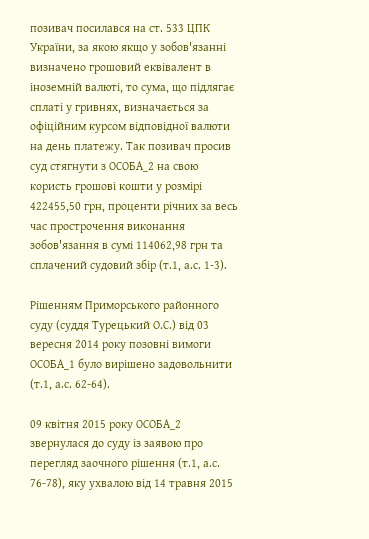позивач посилався на ст. 533 ЦПК України, за якою якщо у зобов'язанні визначено грошовий еквівалент в іноземній валюті, то сума, що підлягає сплаті у гривнях, визначається за офіційним курсом відповідної валюти на день платежу. Так позивач просив суд стягнути з ОСОБА_2 на свою користь грошові кошти у розмірі 422455,50 грн, проценти річних за весь час прострочення виконання зобов'язання в сумі 114062,98 грн та сплачений судовий збір (т.1, а.с. 1-3).

Рішенням Приморського районного суду (суддя Турецький О.С.) від 03 вересня 2014 року позовні вимоги ОСОБА_1 було вирішено задовольнити (т.1, а.с. 62-64).

09 квітня 2015 року ОСОБА_2 звернулася до суду із заявою про перегляд заочного рішення (т.1, а.с. 76-78), яку ухвалою від 14 травня 2015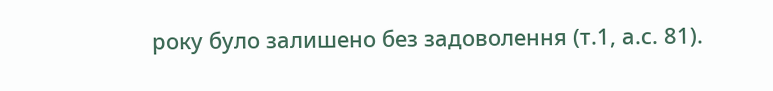року було залишено без задоволення (т.1, а.с. 81).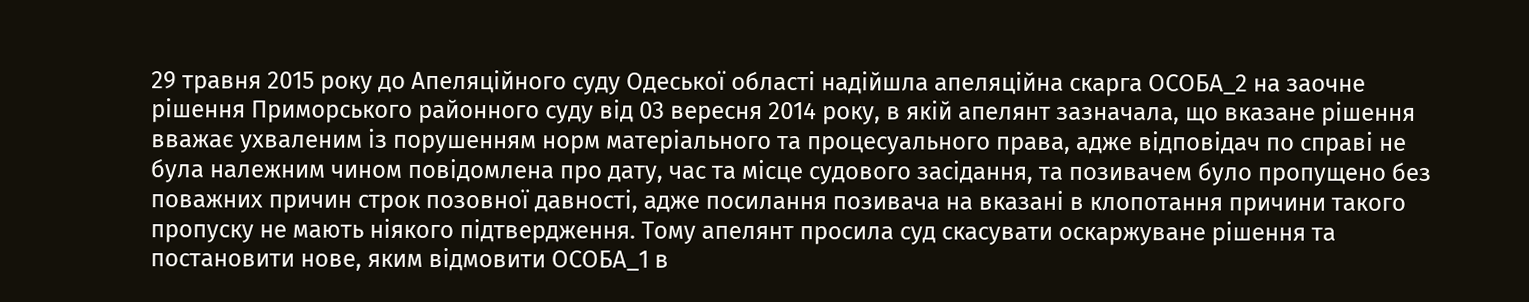29 травня 2015 року до Апеляційного суду Одеської області надійшла апеляційна скарга ОСОБА_2 на заочне рішення Приморського районного суду від 03 вересня 2014 року, в якій апелянт зазначала, що вказане рішення вважає ухваленим із порушенням норм матеріального та процесуального права, адже відповідач по справі не була належним чином повідомлена про дату, час та місце судового засідання, та позивачем було пропущено без поважних причин строк позовної давності, адже посилання позивача на вказані в клопотання причини такого пропуску не мають ніякого підтвердження. Тому апелянт просила суд скасувати оскаржуване рішення та постановити нове, яким відмовити ОСОБА_1 в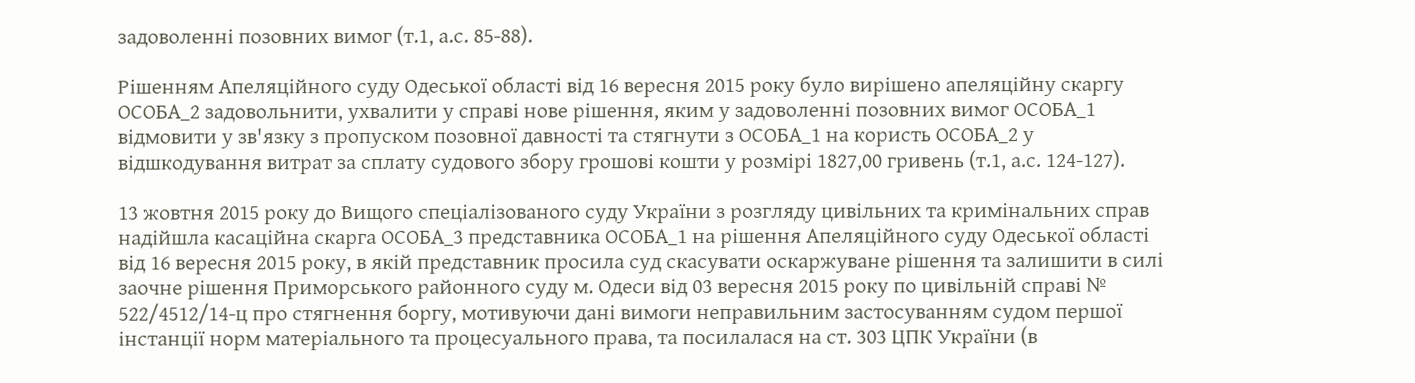задоволенні позовних вимог (т.1, а.с. 85-88).

Рішенням Апеляційного суду Одеської області від 16 вересня 2015 року було вирішено апеляційну скаргу ОСОБА_2 задовольнити, ухвалити у справі нове рішення, яким у задоволенні позовних вимог ОСОБА_1 відмовити у зв'язку з пропуском позовної давності та стягнути з ОСОБА_1 на користь ОСОБА_2 у відшкодування витрат за сплату судового збору грошові кошти у розмірі 1827,00 гривень (т.1, а.с. 124-127).

13 жовтня 2015 року до Вищого спеціалізованого суду України з розгляду цивільних та кримінальних справ надійшла касаційна скарга ОСОБА_3 представника ОСОБА_1 на рішення Апеляційного суду Одеської області від 16 вересня 2015 року, в якій представник просила суд скасувати оскаржуване рішення та залишити в силі заочне рішення Приморського районного суду м. Одеси від 03 вересня 2015 року по цивільній справі № 522/4512/14-ц про стягнення боргу, мотивуючи дані вимоги неправильним застосуванням судом першої інстанції норм матеріального та процесуального права, та посилалася на ст. 303 ЦПК України (в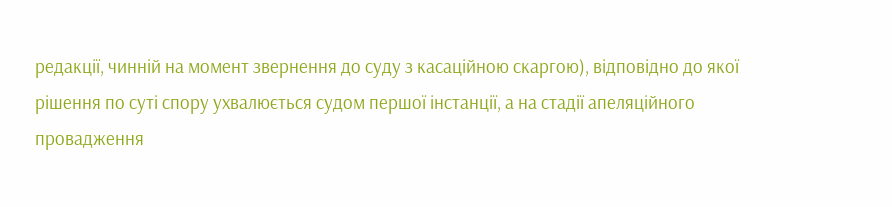редакції, чинній на момент звернення до суду з касаційною скаргою), відповідно до якої рішення по суті спору ухвалюється судом першої інстанції, а на стадії апеляційного провадження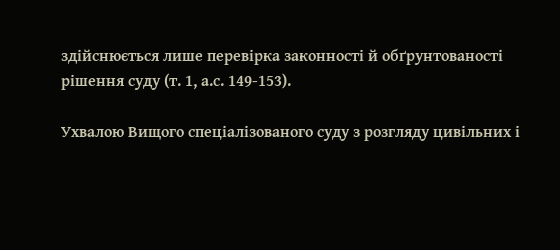здійснюється лише перевірка законності й обґрунтованості рішення суду (т. 1, а.с. 149-153).

Ухвалою Вищого спеціалізованого суду з розгляду цивільних і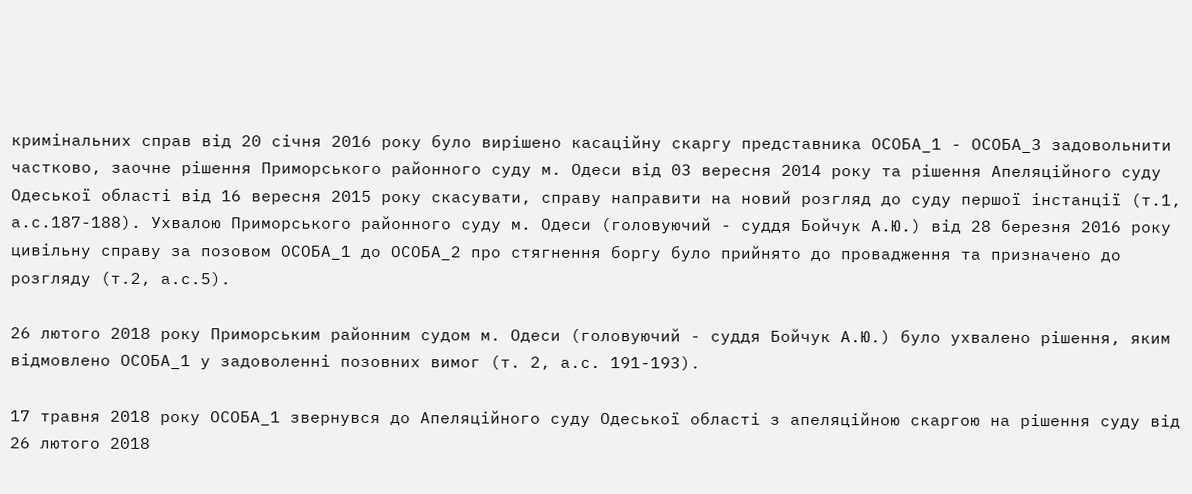кримінальних справ від 20 січня 2016 року було вирішено касаційну скаргу представника ОСОБА_1 - ОСОБА_3 задовольнити частково, заочне рішення Приморського районного суду м. Одеси від 03 вересня 2014 року та рішення Апеляційного суду Одеської області від 16 вересня 2015 року скасувати, справу направити на новий розгляд до суду першої інстанції (т.1, а.с.187-188). Ухвалою Приморського районного суду м. Одеси (головуючий - суддя Бойчук А.Ю.) від 28 березня 2016 року цивільну справу за позовом ОСОБА_1 до ОСОБА_2 про стягнення боргу було прийнято до провадження та призначено до розгляду (т.2, а.с.5).

26 лютого 2018 року Приморським районним судом м. Одеси (головуючий - суддя Бойчук А.Ю.) було ухвалено рішення, яким відмовлено ОСОБА_1 у задоволенні позовних вимог (т. 2, а.с. 191-193).

17 травня 2018 року ОСОБА_1 звернувся до Апеляційного суду Одеської області з апеляційною скаргою на рішення суду від 26 лютого 2018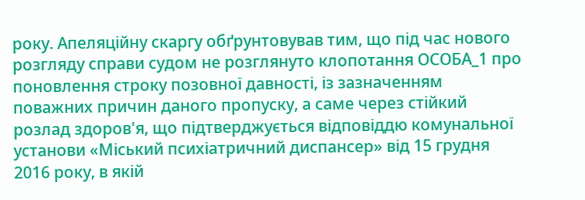року. Апеляційну скаргу обґрунтовував тим, що під час нового розгляду справи судом не розглянуто клопотання ОСОБА_1 про поновлення строку позовної давності, із зазначенням поважних причин даного пропуску, а саме через стійкий розлад здоров'я, що підтверджується відповіддю комунальної установи «Міський психіатричний диспансер» від 15 грудня 2016 року, в якій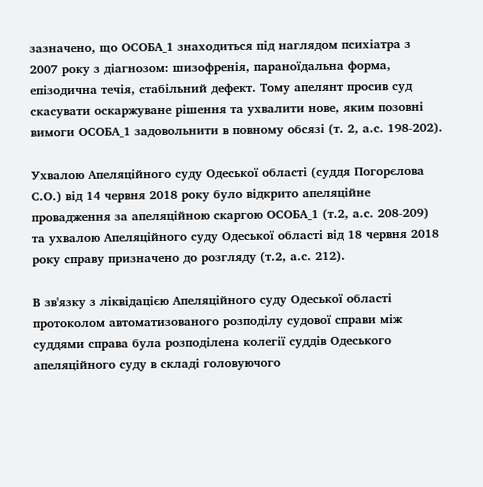зазначено, що ОСОБА_1 знаходиться під наглядом психіатра з 2007 року з діагнозом: шизофренія, параноїдальна форма, епізодична течія, стабільний дефект. Тому апелянт просив суд скасувати оскаржуване рішення та ухвалити нове, яким позовні вимоги ОСОБА_1 задовольнити в повному обсязі (т. 2, а.с. 198-202).

Ухвалою Апеляційного суду Одеської області (суддя Погорєлова С.О.) від 14 червня 2018 року було відкрито апеляційне провадження за апеляційною скаргою ОСОБА_1 (т.2, а.с. 208-209) та ухвалою Апеляційного суду Одеської області від 18 червня 2018 року справу призначено до розгляду (т.2, а.с. 212).

В зв'язку з ліквідацією Апеляційного суду Одеської області протоколом автоматизованого розподілу судової справи між суддями справа була розподілена колегії суддів Одеського апеляційного суду в складі головуючого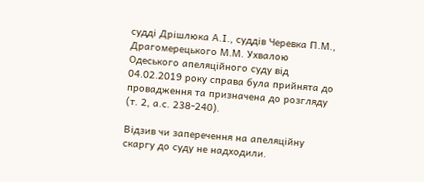судді Дрішлюка А.І., суддів Черевка П.М., Драгомерецького М.М. Ухвалою Одеського апеляційного суду від 04.02.2019 року справа була прийнята до провадження та призначена до розгляду (т. 2, а.с. 238-240).

Відзив чи заперечення на апеляційну скаргу до суду не надходили.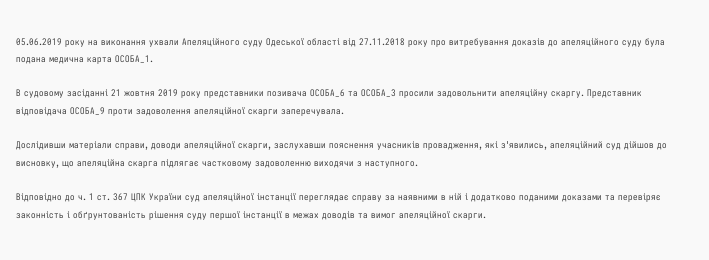05.06.2019 року на виконання ухвали Апеляційного суду Одеської області від 27.11.2018 року про витребування доказів до апеляційного суду була подана медична карта ОСОБА_1.

В судовому засіданні 21 жовтня 2019 року представники позивача ОСОБА_6 та ОСОБА_3 просили задовольнити апеляційну скаргу. Представник відповідача ОСОБА_9 проти задоволення апеляційної скарги заперечувала.

Дослідивши матеріали справи, доводи апеляційної скарги, заслухавши пояснення учасників провадження, які з'явились, апеляційний суд дійшов до висновку, що апеляційна скарга підлягає частковому задоволенню виходячи з наступного.

Відповідно до ч. 1 ст. 367 ЦПК України суд апеляційної інстанції переглядає справу за наявними в ній і додатково поданими доказами та перевіряє законність і обґрунтованість рішення суду першої інстанції в межах доводів та вимог апеляційної скарги.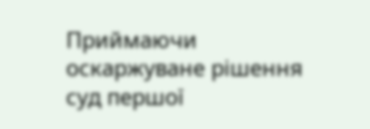Приймаючи оскаржуване рішення суд першої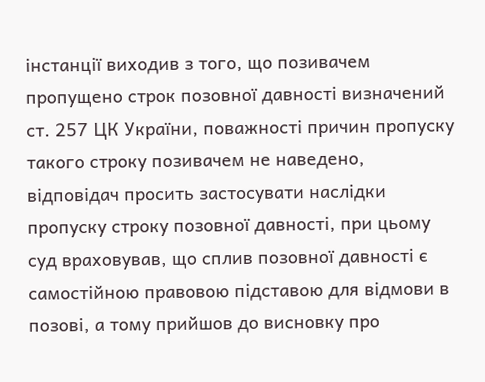інстанції виходив з того, що позивачем пропущено строк позовної давності визначений ст. 257 ЦК України, поважності причин пропуску такого строку позивачем не наведено, відповідач просить застосувати наслідки пропуску строку позовної давності, при цьому суд враховував, що сплив позовної давності є самостійною правовою підставою для відмови в позові, а тому прийшов до висновку про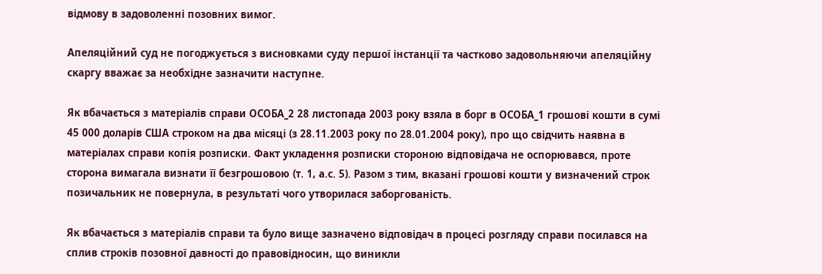відмову в задоволенні позовних вимог.

Апеляційний суд не погоджується з висновками суду першої інстанції та частково задовольняючи апеляційну скаргу вважає за необхідне зазначити наступне.

Як вбачається з матеріалів справи ОСОБА_2 28 листопада 2003 року взяла в борг в ОСОБА_1 грошові кошти в сумі 45 000 доларів США строком на два місяці (з 28.11.2003 року по 28.01.2004 року), про що свідчить наявна в матеріалах справи копія розписки. Факт укладення розписки стороною відповідача не оспорювався, проте сторона вимагала визнати її безгрошовою (т. 1, а.с. 5). Разом з тим, вказані грошові кошти у визначений строк позичальник не повернула, в результаті чого утворилася заборгованість.

Як вбачається з матеріалів справи та було вище зазначено відповідач в процесі розгляду справи посилався на сплив строків позовної давності до правовідносин, що виникли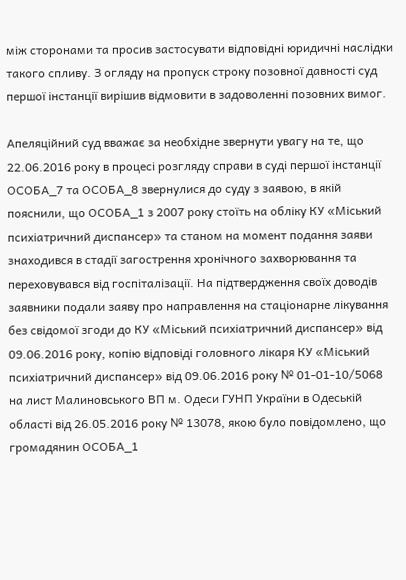між сторонами та просив застосувати відповідні юридичні наслідки такого спливу. З огляду на пропуск строку позовної давності суд першої інстанції вирішив відмовити в задоволенні позовних вимог.

Апеляційний суд вважає за необхідне звернути увагу на те, що 22.06.2016 року в процесі розгляду справи в суді першої інстанції ОСОБА_7 та ОСОБА_8 звернулися до суду з заявою, в якій пояснили, що ОСОБА_1 з 2007 року стоїть на обліку КУ «Міський психіатричний диспансер» та станом на момент подання заяви знаходився в стадії загострення хронічного захворювання та переховувався від госпіталізації. На підтвердження своїх доводів заявники подали заяву про направлення на стаціонарне лікування без свідомої згоди до КУ «Міський психіатричний диспансер» від 09.06.2016 року, копію відповіді головного лікаря КУ «Міський психіатричний диспансер» від 09.06.2016 року № 01-01-10/5068 на лист Малиновського ВП м. Одеси ГУНП України в Одеській області від 26.05.2016 року № 13078, якою було повідомлено, що громадянин ОСОБА_1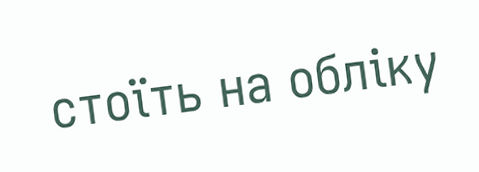стоїть на обліку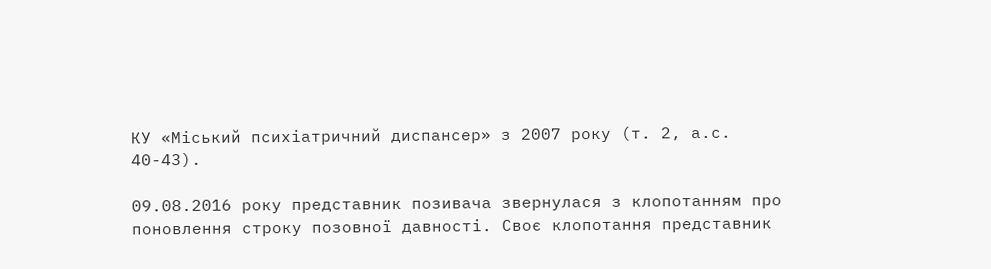КУ «Міський психіатричний диспансер» з 2007 року (т. 2, а.с. 40-43).

09.08.2016 року представник позивача звернулася з клопотанням про поновлення строку позовної давності. Своє клопотання представник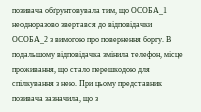позивача обґрунтовувала тим, що ОСОБА_1 неодноразово звертався до відповідачки ОСОБА_2 з вимогою про повернення боргу. В подальшому відповідачка змінила телефон, місце проживання, що стало перешкодою для спілкування з нею. При цьому представник позивача зазначила, що з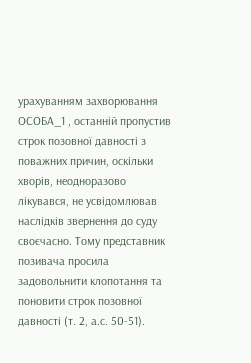урахуванням захворювання ОСОБА_1 , останній пропустив строк позовної давності з поважних причин, оскільки хворів, неодноразово лікувався, не усвідомлював наслідків звернення до суду своєчасно. Тому представник позивача просила задовольнити клопотання та поновити строк позовної давності (т. 2, а.с. 50-51).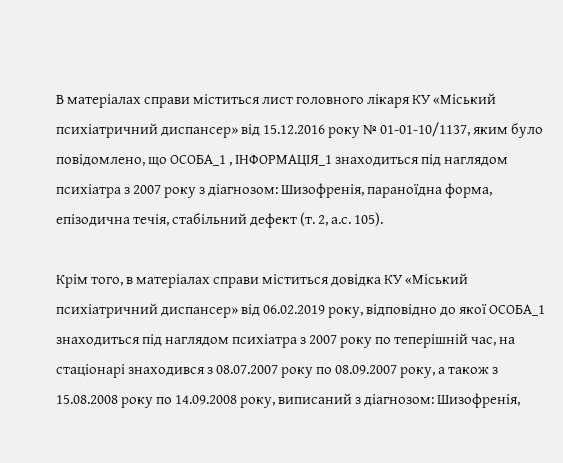В матеріалах справи міститься лист головного лікаря КУ «Міський психіатричний диспансер» від 15.12.2016 року № 01-01-10/1137, яким було повідомлено, що ОСОБА_1 , ІНФОРМАЦІЯ_1 знаходиться під наглядом психіатра з 2007 року з діагнозом: Шизофренія, параноїдна форма, епізодична течія, стабільний дефект (т. 2, а.с. 105).

Крім того, в матеріалах справи міститься довідка КУ «Міський психіатричний диспансер» від 06.02.2019 року, відповідно до якої ОСОБА_1 знаходиться під наглядом психіатра з 2007 року по теперішній час, на стаціонарі знаходився з 08.07.2007 року по 08.09.2007 року, а також з 15.08.2008 року по 14.09.2008 року, виписаний з діагнозом: Шизофренія,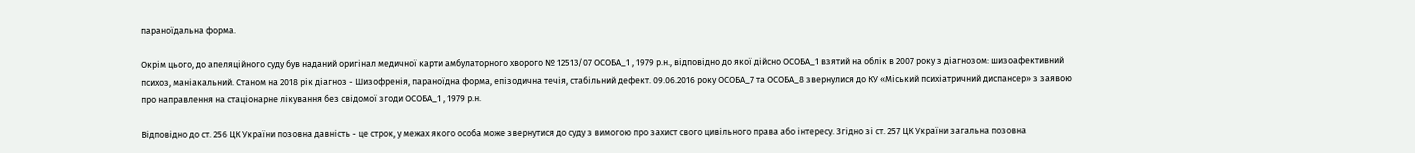параноїдальна форма.

Окрім цього, до апеляційного суду був наданий оригінал медичної карти амбулаторного хворого № 12513/07 ОСОБА_1 , 1979 р.н., відповідно до якої дійсно ОСОБА_1 взятий на облік в 2007 року з діагнозом: шизоафективний психоз, маніакальний. Станом на 2018 рік діагноз - Шизофренія, параноїдна форма, епізодична течія, стабільний дефект. 09.06.2016 року ОСОБА_7 та ОСОБА_8 звернулися до КУ «Міський психіатричний диспансер» з заявою про направлення на стаціонарне лікування без свідомої згоди ОСОБА_1 , 1979 р.н.

Відповідно до ст. 256 ЦК України позовна давність - це строк, у межах якого особа може звернутися до суду з вимогою про захист свого цивільного права або інтересу. Згідно зі ст. 257 ЦК України загальна позовна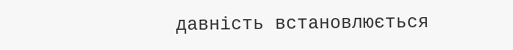давність встановлюється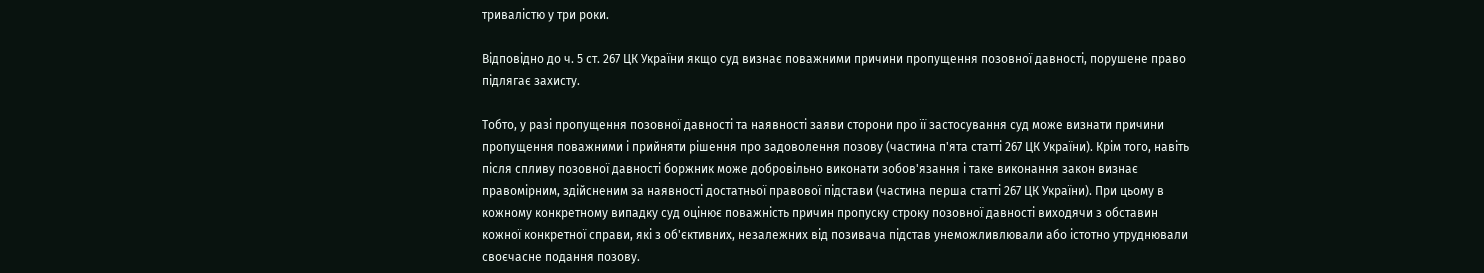тривалістю у три роки.

Відповідно до ч. 5 ст. 267 ЦК України якщо суд визнає поважними причини пропущення позовної давності, порушене право підлягає захисту.

Тобто, у разі пропущення позовної давності та наявності заяви сторони про її застосування суд може визнати причини пропущення поважними і прийняти рішення про задоволення позову (частина п'ята статті 267 ЦК України). Крім того, навіть після спливу позовної давності боржник може добровільно виконати зобов'язання і таке виконання закон визнає правомірним, здійсненим за наявності достатньої правової підстави (частина перша статті 267 ЦК України). При цьому в кожному конкретному випадку суд оцінює поважність причин пропуску строку позовної давності виходячи з обставин кожної конкретної справи, які з об'єктивних, незалежних від позивача підстав унеможливлювали або істотно утруднювали своєчасне подання позову.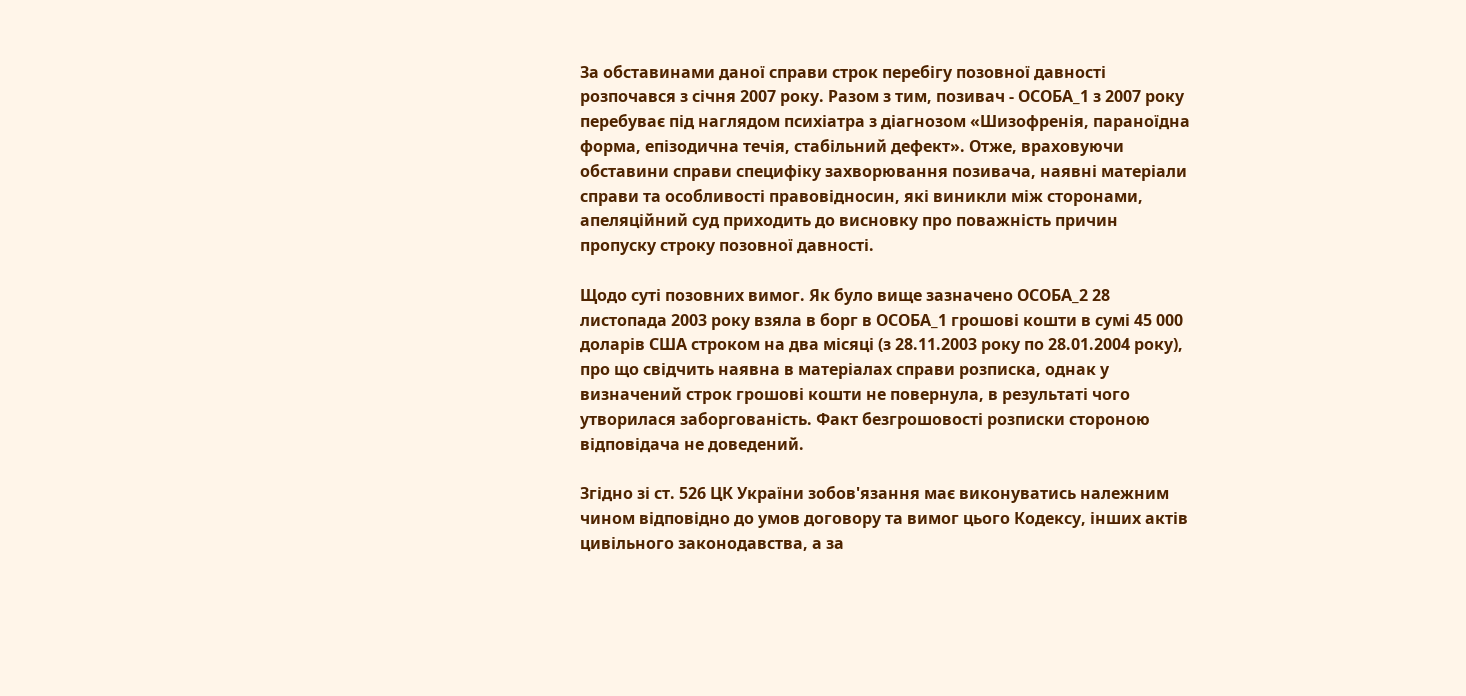За обставинами даної справи строк перебігу позовної давності розпочався з січня 2007 року. Разом з тим, позивач - ОСОБА_1 з 2007 року перебуває під наглядом психіатра з діагнозом «Шизофренія, параноїдна форма, епізодична течія, стабільний дефект». Отже, враховуючи обставини справи специфіку захворювання позивача, наявні матеріали справи та особливості правовідносин, які виникли між сторонами, апеляційний суд приходить до висновку про поважність причин пропуску строку позовної давності.

Щодо суті позовних вимог. Як було вище зазначено ОСОБА_2 28 листопада 2003 року взяла в борг в ОСОБА_1 грошові кошти в сумі 45 000 доларів США строком на два місяці (з 28.11.2003 року по 28.01.2004 року), про що свідчить наявна в матеріалах справи розписка, однак у визначений строк грошові кошти не повернула, в результаті чого утворилася заборгованість. Факт безгрошовості розписки стороною відповідача не доведений.

Згідно зі ст. 526 ЦК України зобов'язання має виконуватись належним чином відповідно до умов договору та вимог цього Кодексу, інших актів цивільного законодавства, а за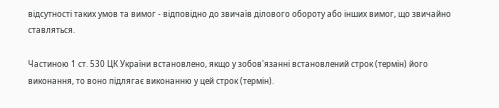відсутності таких умов та вимог - відповідно до звичаїв ділового обороту або інших вимог, що звичайно ставляться.

Частиною 1 ст. 530 ЦК України встановлено, якщо у зобов'язанні встановлений строк (термін) його виконання, то воно підлягає виконанню у цей строк (термін).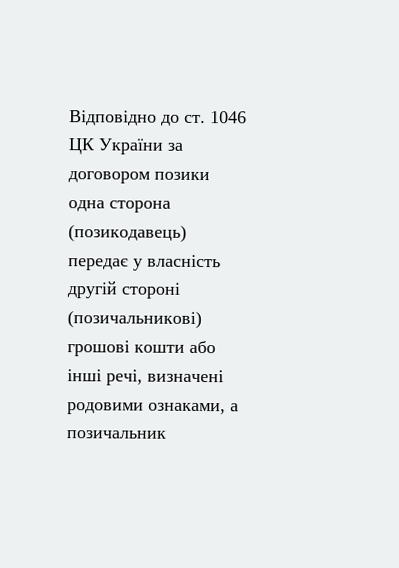Відповідно до ст. 1046 ЦК України за договором позики одна сторона (позикодавець) передає у власність другій стороні (позичальникові) грошові кошти або інші речі, визначені родовими ознаками, а позичальник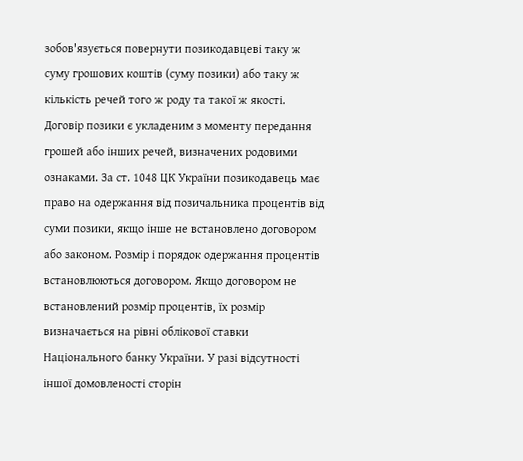зобов'язується повернути позикодавцеві таку ж суму грошових коштів (суму позики) або таку ж кількість речей того ж роду та такої ж якості. Договір позики є укладеним з моменту передання грошей або інших речей, визначених родовими ознаками. За ст. 1048 ЦК України позикодавець має право на одержання від позичальника процентів від суми позики, якщо інше не встановлено договором або законом. Розмір і порядок одержання процентів встановлюються договором. Якщо договором не встановлений розмір процентів, їх розмір визначається на рівні облікової ставки Національного банку України. У разі відсутності іншої домовленості сторін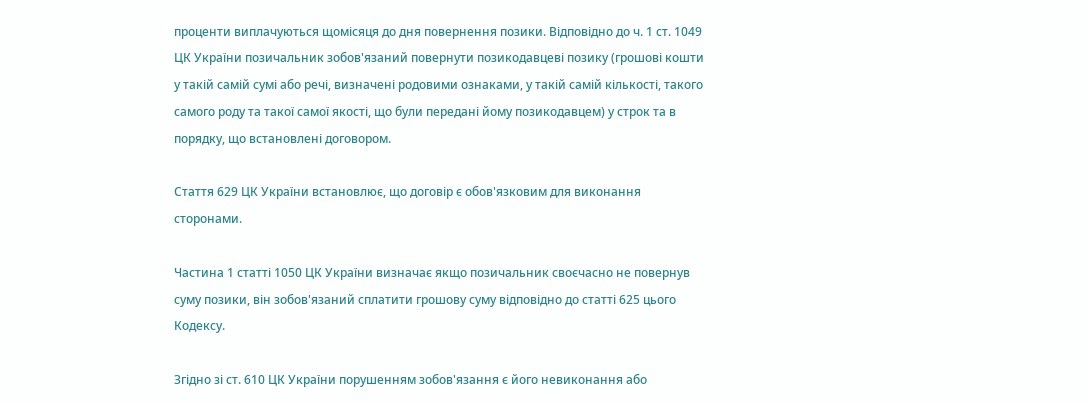проценти виплачуються щомісяця до дня повернення позики. Відповідно до ч. 1 ст. 1049 ЦК України позичальник зобов'язаний повернути позикодавцеві позику (грошові кошти у такій самій сумі або речі, визначені родовими ознаками, у такій самій кількості, такого самого роду та такої самої якості, що були передані йому позикодавцем) у строк та в порядку, що встановлені договором.

Стаття 629 ЦК України встановлює, що договір є обов'язковим для виконання сторонами.

Частина 1 статті 1050 ЦК України визначає якщо позичальник своєчасно не повернув суму позики, він зобов'язаний сплатити грошову суму відповідно до статті 625 цього Кодексу.

Згідно зі ст. 610 ЦК України порушенням зобов'язання є його невиконання або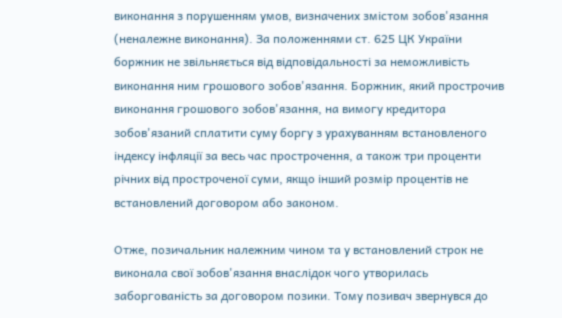виконання з порушенням умов, визначених змістом зобов'язання (неналежне виконання). За положеннями ст. 625 ЦК України боржник не звільняється від відповідальності за неможливість виконання ним грошового зобов'язання. Боржник, який прострочив виконання грошового зобов'язання, на вимогу кредитора зобов'язаний сплатити суму боргу з урахуванням встановленого індексу інфляції за весь час прострочення, а також три проценти річних від простроченої суми, якщо інший розмір процентів не встановлений договором або законом.

Отже, позичальник належним чином та у встановлений строк не виконала свої зобов'язання внаслідок чого утворилась заборгованість за договором позики. Тому позивач звернувся до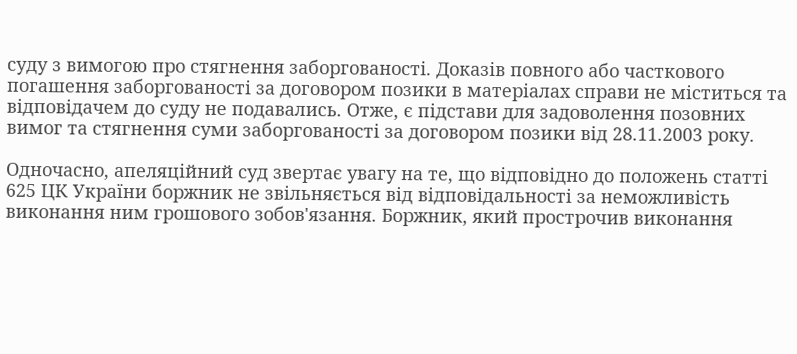суду з вимогою про стягнення заборгованості. Доказів повного або часткового погашення заборгованості за договором позики в матеріалах справи не міститься та відповідачем до суду не подавались. Отже, є підстави для задоволення позовних вимог та стягнення суми заборгованості за договором позики від 28.11.2003 року.

Одночасно, апеляційний суд звертає увагу на те, що відповідно до положень статті 625 ЦК України боржник не звільняється від відповідальності за неможливість виконання ним грошового зобов'язання. Боржник, який прострочив виконання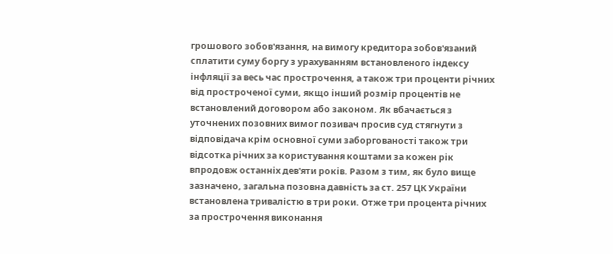грошового зобов'язання, на вимогу кредитора зобов'язаний сплатити суму боргу з урахуванням встановленого індексу інфляції за весь час прострочення, а також три проценти річних від простроченої суми, якщо інший розмір процентів не встановлений договором або законом. Як вбачається з уточнених позовних вимог позивач просив суд стягнути з відповідача крім основної суми заборгованості також три відсотка річних за користування коштами за кожен рік впродовж останніх дев'яти років. Разом з тим, як було вище зазначено, загальна позовна давність за ст. 257 ЦК України встановлена тривалістю в три роки. Отже три процента річних за прострочення виконання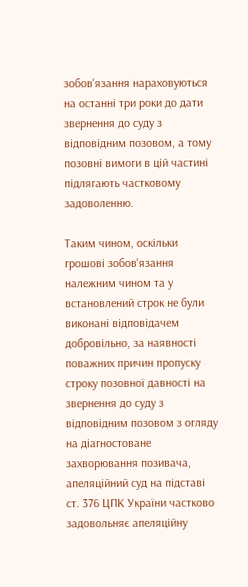зобов'язання нараховуються на останні три роки до дати звернення до суду з відповідним позовом, а тому позовні вимоги в цій частині підлягають частковому задоволенню.

Таким чином, оскільки грошові зобов'язання належним чином та у встановлений строк не були виконані відповідачем добровільно, за наявності поважних причин пропуску строку позовної давності на звернення до суду з відповідним позовом з огляду на діагностоване захворювання позивача, апеляційний суд на підставі ст. 376 ЦПК України частково задовольняє апеляційну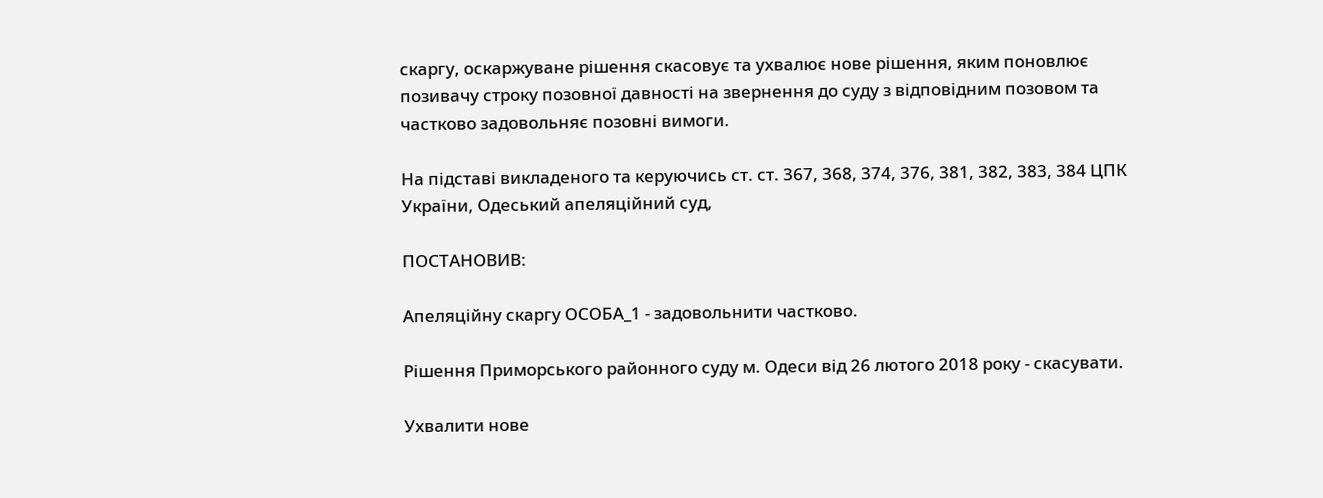скаргу, оскаржуване рішення скасовує та ухвалює нове рішення, яким поновлює позивачу строку позовної давності на звернення до суду з відповідним позовом та частково задовольняє позовні вимоги.

На підставі викладеного та керуючись ст. ст. 367, 368, 374, 376, 381, 382, 383, 384 ЦПК України, Одеський апеляційний суд,

ПОСТАНОВИВ:

Апеляційну скаргу ОСОБА_1 - задовольнити частково.

Рішення Приморського районного суду м. Одеси від 26 лютого 2018 року - скасувати.

Ухвалити нове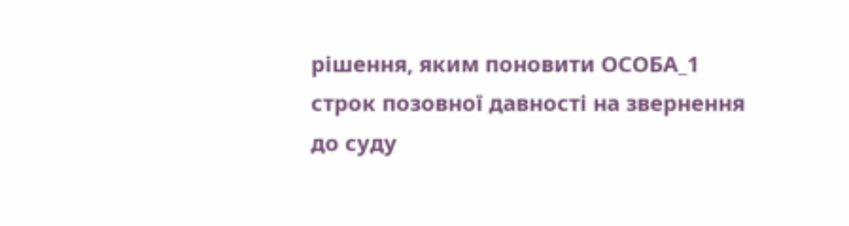рішення, яким поновити ОСОБА_1 строк позовної давності на звернення до суду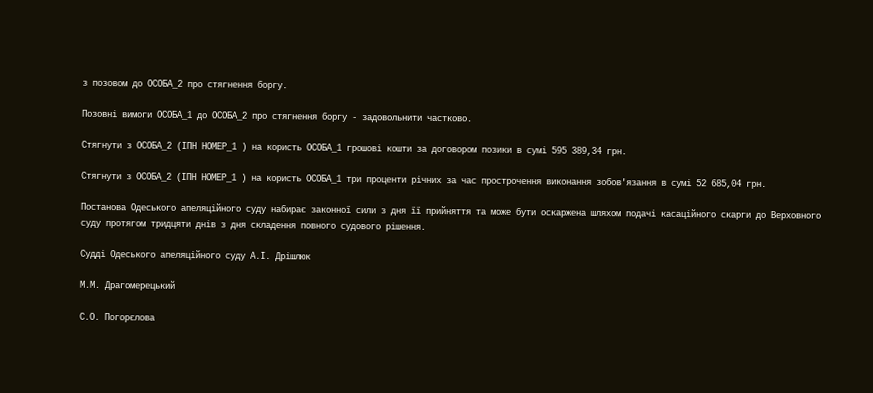з позовом до ОСОБА_2 про стягнення боргу.

Позовні вимоги ОСОБА_1 до ОСОБА_2 про стягнення боргу - задовольнити частково.

Стягнути з ОСОБА_2 (ІПН НОМЕР_1 ) на користь ОСОБА_1 грошові кошти за договором позики в сумі 595 389,34 грн.

Стягнути з ОСОБА_2 (ІПН НОМЕР_1 ) на користь ОСОБА_1 три проценти річних за час прострочення виконання зобов'язання в сумі 52 685,04 грн.

Постанова Одеського апеляційного суду набирає законної сили з дня її прийняття та може бути оскаржена шляхом подачі касаційного скарги до Верховного суду протягом тридцяти днів з дня складення повного судового рішення.

Судді Одеського апеляційного суду А.І. Дрішлюк

М.М. Драгомерецький

С.О. Погорєлова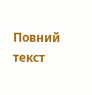Повний текст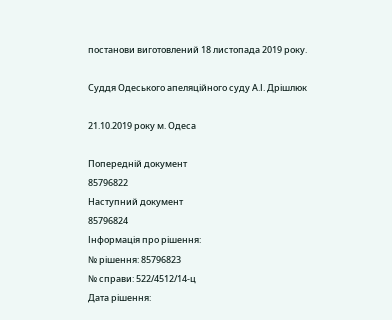постанови виготовлений 18 листопада 2019 року.

Суддя Одеського апеляційного суду А.І. Дрішлюк

21.10.2019 року м. Одеса

Попередній документ
85796822
Наступний документ
85796824
Інформація про рішення:
№ рішення: 85796823
№ справи: 522/4512/14-ц
Дата рішення: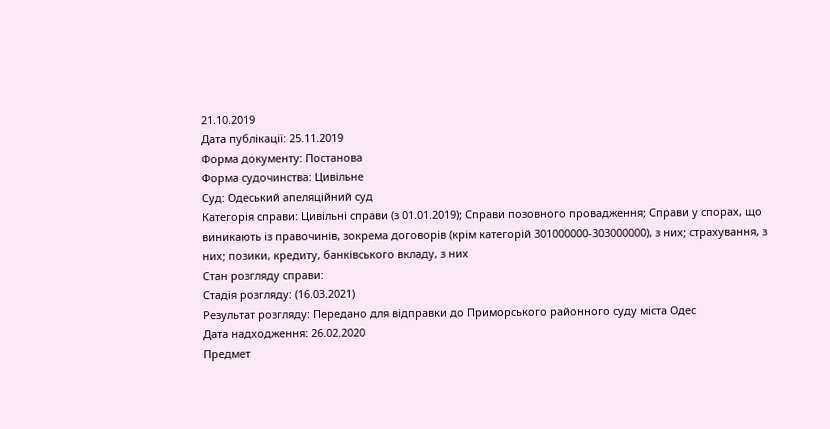21.10.2019
Дата публікації: 25.11.2019
Форма документу: Постанова
Форма судочинства: Цивільне
Суд: Одеський апеляційний суд
Категорія справи: Цивільні справи (з 01.01.2019); Справи позовного провадження; Справи у спорах, що виникають із правочинів, зокрема договорів (крім категорій 301000000-303000000), з них; страхування, з них; позики, кредиту, банківського вкладу, з них
Стан розгляду справи:
Стадія розгляду: (16.03.2021)
Результат розгляду: Передано для відправки до Приморського районного суду міста Одес
Дата надходження: 26.02.2020
Предмет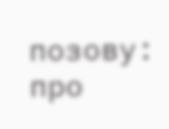позову: про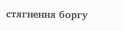стягнення боргу